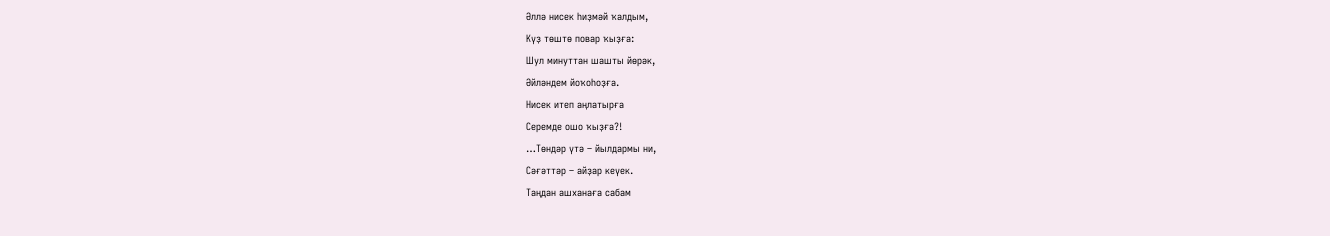Әллә нисек һиҙмәй ҡалдым,
Күҙ төштө повар ҡыҙға:
Шул минуттан шашты йөрәк,
Әйләндем йоҡоһоҙға.
Нисек итеп аңлатырға
Серемде ошо ҡыҙға?!
…Төндәр үтә – йылдармы ни,
Сәғәттәр – айҙар кеүек.
Таңдан ашханаға сабам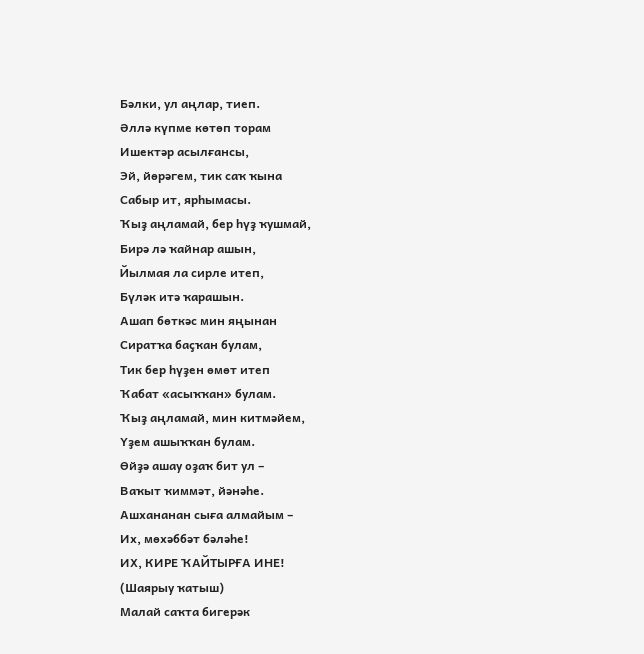Бәлки, ул аңлар, тиеп.
Әллә күпме көтөп торам
Ишектәр асылғансы,
Эй, йөрәгем, тик саҡ ҡына
Сабыр ит, ярһымасы.
Ҡыҙ аңламай, бер һүҙ ҡушмай,
Бирә лә ҡайнар ашын,
Йылмая ла сирле итеп,
Бүләк итә ҡарашын.
Ашап бөткәс мин яңынан
Сиратҡа баҫҡан булам,
Тик бер һүҙен өмөт итеп
Ҡабат «асыҡҡан» булам.
Ҡыҙ аңламай, мин китмәйем,
Үҙем ашыҡҡан булам.
Өйҙә ашау оҙаҡ бит ул –
Ваҡыт ҡиммәт, йәнәһе.
Ашхананан сыға алмайым –
Их, мөхәббәт бәләһе!
ИХ, КИРЕ ҠАЙТЫРҒА ИНЕ!
(Шаярыу ҡатыш)
Малай саҡта бигерәк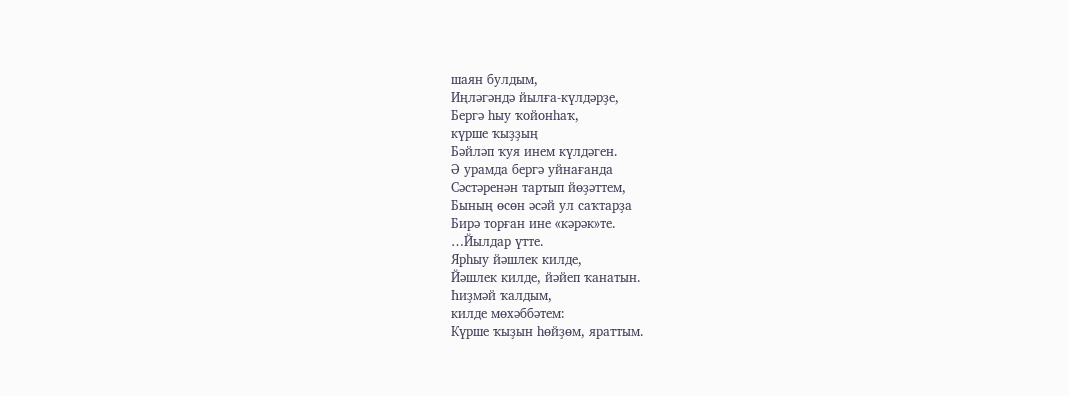шаян булдым,
Иңләгәндә йылға-күлдәрҙе,
Бергә һыу ҡойонһаҡ,
күрше ҡыҙҙың
Бәйләп ҡуя инем күлдәген.
Ә урамда бергә уйнағанда
Сәстәренән тартып йөҙәттем,
Бының өсөн әсәй ул саҡтарҙа
Бирә торған ине «кәрәк»те.
…Йылдар үтте.
Ярһыу йәшлек килде,
Йәшлек килде, йәйеп ҡанатын.
Һиҙмәй ҡалдым,
килде мөхәббәтем:
Күрше ҡыҙын һөйҙөм, яраттым.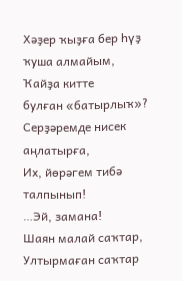Хәҙер ҡыҙға бер һүҙ
ҡуша алмайым,
Ҡайҙа китте
булған «батырлыҡ»?
Cерҙәремде нисек аңлатырға,
Их, йөрәгем тибә талпынып!
…Эй, замана!
Шаян малай саҡтар,
Ултырмаған саҡтар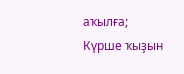аҡылға;
Күрше ҡыҙын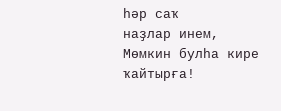һәр саҡ
наҙлар инем,
Мөмкин булһа кире ҡайтырға!